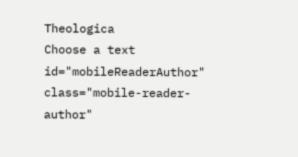Theologica
Choose a text
id="mobileReaderAuthor" class="mobile-reader-author"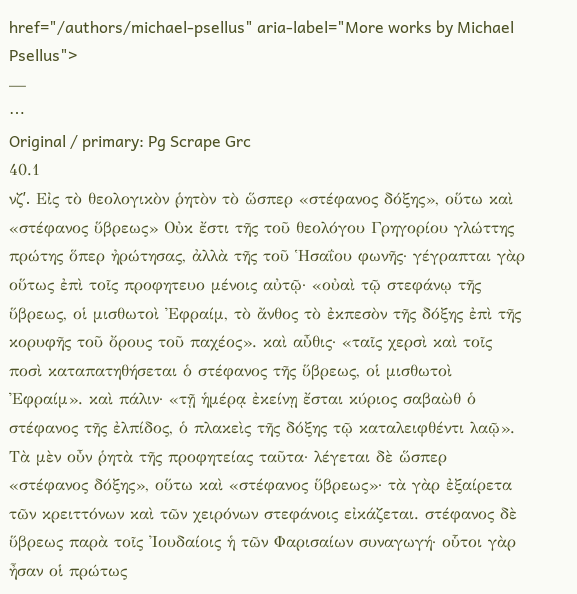href="/authors/michael-psellus" aria-label="More works by Michael Psellus">
—
⋯
Original / primary: Pg Scrape Grc
40.1
νζʹ. Εἰς τὸ θεολογικὸν ῥητὸν τὸ ὥσπερ «στέφανος δόξης», οὕτω καὶ «στέφανος ὕβρεως» Οὐκ ἔστι τῆς τοῦ θεολόγου Γρηγορίου γλώττης πρώτης ὅπερ ἠρώτησας, ἀλλὰ τῆς τοῦ Ἡσαΐου φωνῆς· γέγραπται γὰρ οὕτως ἐπὶ τοῖς προφητευο μένοις αὐτῷ· «οὐαὶ τῷ στεφάνῳ τῆς ὕβρεως, οἱ μισθωτοὶ Ἐφραίμ, τὸ ἄνθος τὸ ἐκπεσὸν τῆς δόξης ἐπὶ τῆς κορυφῆς τοῦ ὄρους τοῦ παχέος». καὶ αὖθις· «ταῖς χερσὶ καὶ τοῖς ποσὶ καταπατηθήσεται ὁ στέφανος τῆς ὕβρεως, οἱ μισθωτοὶ Ἐφραίμ». καὶ πάλιν· «τῇ ἡμέρᾳ ἐκείνῃ ἔσται κύριος σαβαὼθ ὁ στέφανος τῆς ἐλπίδος, ὁ πλακεὶς τῆς δόξης τῷ καταλειφθέντι λαῷ». Τὰ μὲν οὖν ῥητὰ τῆς προφητείας ταῦτα· λέγεται δὲ ὥσπερ «στέφανος δόξης», οὕτω καὶ «στέφανος ὕβρεως»· τὰ γὰρ ἐξαίρετα τῶν κρειττόνων καὶ τῶν χειρόνων στεφάνοις εἰκάζεται. στέφανος δὲ ὕβρεως παρὰ τοῖς Ἰουδαίοις ἡ τῶν Φαρισαίων συναγωγή· οὗτοι γὰρ ἦσαν οἱ πρώτως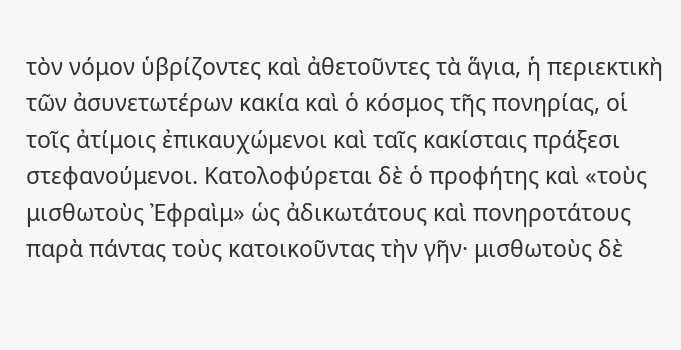τὸν νόμον ὑβρίζοντες καὶ ἀθετοῦντες τὰ ἅγια, ἡ περιεκτικὴ τῶν ἀσυνετωτέρων κακία καὶ ὁ κόσμος τῆς πονηρίας, οἱ τοῖς ἀτίμοις ἐπικαυχώμενοι καὶ ταῖς κακίσταις πράξεσι στεφανούμενοι. Κατολοφύρεται δὲ ὁ προφήτης καὶ «τοὺς μισθωτοὺς Ἐφραὶμ» ὡς ἀδικωτάτους καὶ πονηροτάτους παρὰ πάντας τοὺς κατοικοῦντας τὴν γῆν· μισθωτοὺς δὲ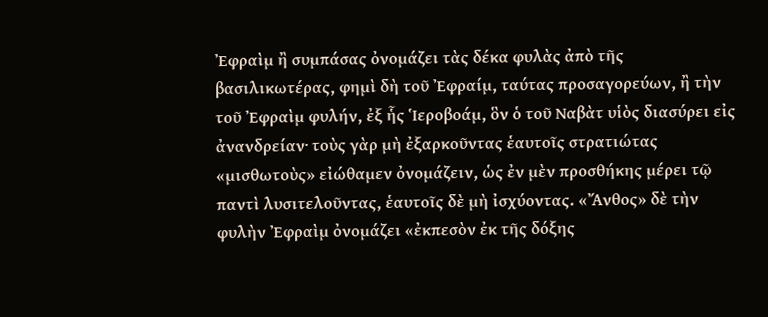Ἐφραὶμ ἢ συμπάσας ὀνομάζει τὰς δέκα φυλὰς ἀπὸ τῆς βασιλικωτέρας, φημὶ δὴ τοῦ Ἐφραίμ, ταύτας προσαγορεύων, ἢ τὴν τοῦ Ἐφραὶμ φυλήν, ἐξ ἧς Ἱεροβοάμ, ὃν ὁ τοῦ Ναβὰτ υἱὸς διασύρει εἰς ἀνανδρείαν· τοὺς γὰρ μὴ ἐξαρκοῦντας ἑαυτοῖς στρατιώτας «μισθωτοὺς» εἰώθαμεν ὀνομάζειν, ὡς ἐν μὲν προσθήκης μέρει τῷ παντὶ λυσιτελοῦντας, ἑαυτοῖς δὲ μὴ ἰσχύοντας. «Ἄνθος» δὲ τὴν φυλὴν Ἐφραὶμ ὀνομάζει «ἐκπεσὸν ἐκ τῆς δόξης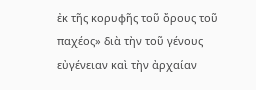ἐκ τῆς κορυφῆς τοῦ ὄρους τοῦ παχέος» διὰ τὴν τοῦ γένους εὐγένειαν καὶ τὴν ἀρχαίαν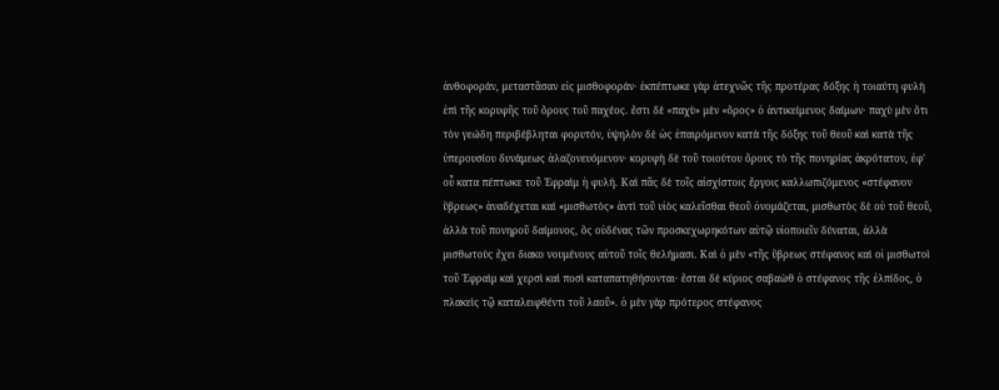ἀνθοφοράν, μεταστᾶσαν εἰς μισθοφοράν· ἐκπέπτωκε γὰρ ἀτεχνῶς τῆς προτέρας δόξης ἡ τοιαύτη φυλὴ ἐπὶ τῆς κορυφῆς τοῦ ὄρους τοῦ παχέος. ἔστι δὲ «παχὺ» μὲν «ὄρος» ὁ ἀντικείμενος δαίμων· παχὺ μὲν ὅτι τὸν γεώδη περιβέβληται φορυτόν, ὑψηλὸν δὲ ὡς ἐπαιρόμενον κατὰ τῆς δόξης τοῦ θεοῦ καὶ κατὰ τῆς ὑπερουσίου δυνάμεως ἀλαζονευόμενον· κορυφὴ δὲ τοῦ τοιούτου ὄρους τὸ τῆς πονηρίας ἀκρότατον, ἐφ' οὗ κατα πέπτωκε τοῦ Ἐφραὶμ ἡ φυλή. Καὶ πᾶς δὲ τοῖς αἰσχίστοις ἔργοις καλλωπιζόμενος «στέφανον ὕβρεως» ἀναδέχεται καὶ «μισθωτὸς» ἀντὶ τοῦ υἱὸς καλεῖσθαι θεοῦ ὀνομάζεται, μισθωτὸς δὲ οὐ τοῦ θεοῦ, ἀλλὰ τοῦ πονηροῦ δαίμονος, ὃς οὐδένας τῶν προσκεχωρηκότων αὐτῷ υἱοποιεῖν δύναται, ἀλλὰ μισθωτοὺς ἔχει διακο νουμένους αὐτοῦ τοῖς θελήμασι. Καὶ ὁ μὲν «τῆς ὕβρεως στέφανος καὶ οἱ μισθωτοὶ τοῦ Ἐφραὶμ καὶ χερσὶ καὶ ποσὶ καταπατηθήσονται· ἔσται δὲ κύριος σαβαὼθ ὁ στέφανος τῆς ἐλπίδος, ὁ πλακεὶς τῷ καταλειφθέντι τοῦ λαοῦ». ὁ μὲν γὰρ πρότερος στέφανος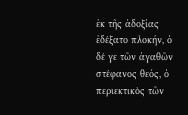ἐκ τῆς ἀδοξίας ἐδέξατο πλοκήν, ὁ δέ γε τῶν ἀγαθῶν στέφανος θεός, ὁ περιεκτικὸς τῶν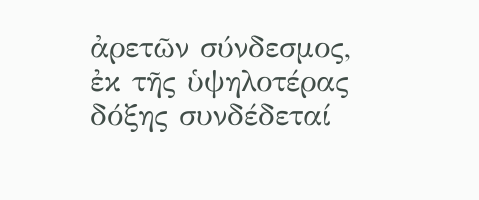ἀρετῶν σύνδεσμος, ἐκ τῆς ὑψηλοτέρας δόξης συνδέδεταί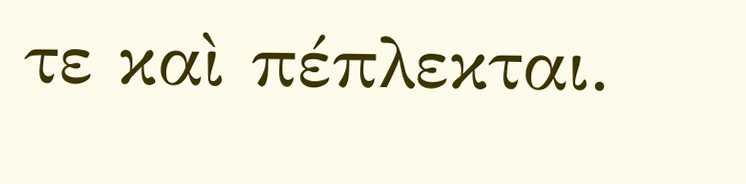τε καὶ πέπλεκται.